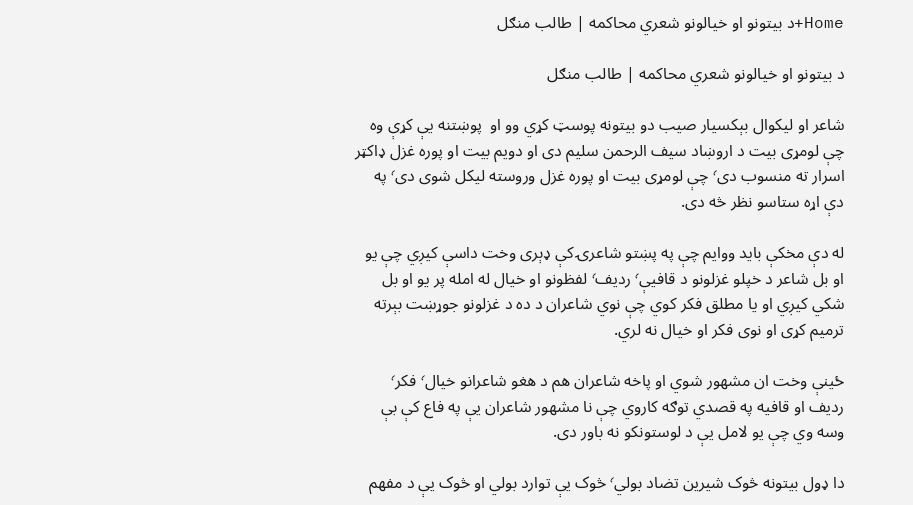Home+د بیتونو او خیالونو شعري محاکمه | طالب منګل

د بیتونو او خیالونو شعري محاکمه | طالب منګل

شاعر او لیکوال بېکسیار صیب دو بیتونه پوسټ کړي وو او  پوښتنه یې کړې وه چې لومړی بیت د اروښاد سیف الرحمن سلیم دی او دویم بیت او پوره غزل ډاکټر اسرار ته منسوب دی٬ چې لومړی بیت او پوره غزل وروسته لیکل شوی دی٬ په دې اړه ستاسو نظر څه دی.

له دې مخکې باید ووایم چې په پښتو شاعرۍ کې ډېری وخت داسې کیږي چې یو او بل شاعر د خپلو غزلونو د قافیې٬ ردیف٬ لفظونو او خیال له امله پر یو او بل شکي کیږي او یا مطلق فکر کوي چې نوي شاعران د ده د غزلونو جوړښت بېرته ترمیم کړی او نوی فکر او خیال نه لري.

ځینې وخت ان مشهور شوي او پاخه شاعران هم د هغو شاعرانو خیال٬ فکر٬ ردیف او قافیه په قصدي توګه کاروي چې نا مشهور شاعران یې په فاع کې بې وسه وي چې یو لامل یې د لوستونکو نه باور دی.

دا ډول بیتونه څوک شیرین تضاد بولي٬ څوک یې توارد بولي او څوک یې د مفهم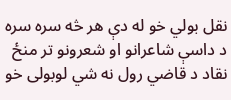نقل بولي خو له دې هر څه سره سره د داسې شاعرانو او شعرونو تر منځ نقاد د قاضي رول نه شي لوبولی خو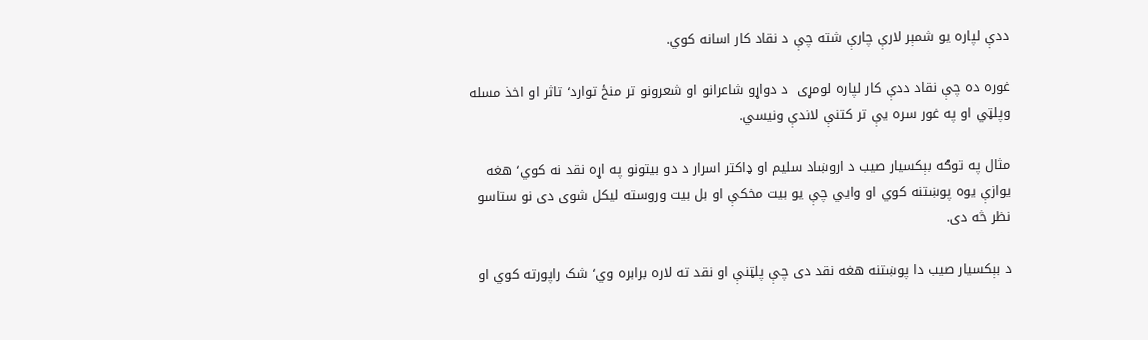ددې لپاره یو شمېر لارې چارې شته چې د نقاد کار اسانه کوي.

غوره ده چې نقاد ددې کار لپاره لومړی  د دواړو شاعرانو او شعرونو تر منځ توارد٬ تاثر او اخذ مسله وپلټي او په غور سره یې تر کتنې لاندې ونیسي.

مثال په توګه بېکسیار صیب د اروښاد سلیم او ډاکتر اسرار د دو بیتونو په اړه نقد نه کوي٬ هغه یوازې یوه پوښتنه کوي او وایي چې یو بیت مخکې او بل بیت وروسته لیکل شوی دی نو ستاسو نظر څه دی.

د بېکسیار صیب دا پوښتنه هغه نقد دی چې پلټنې او نقد ته لاره برابره وي٬ شک راپورته کوي او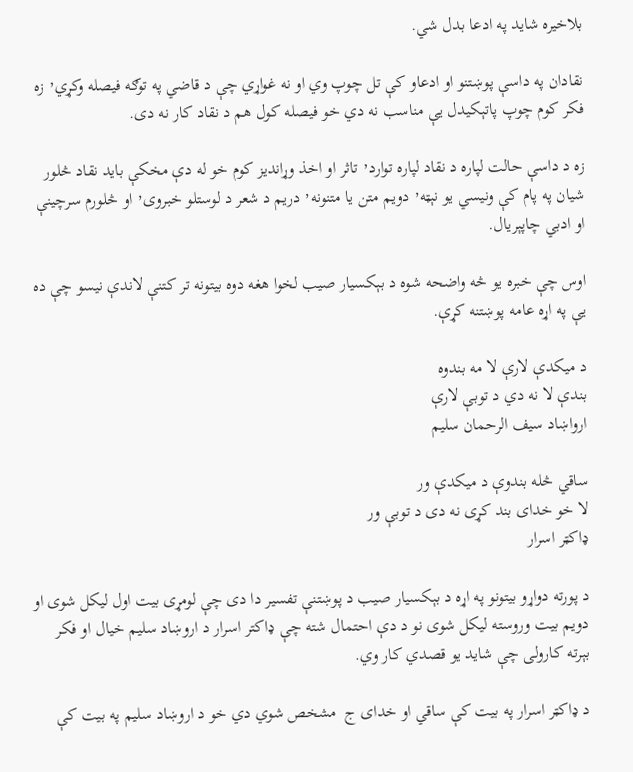بلاخیره شاید په ادعا بدل شي.

نقادان په داسې پوښتنو او ادعاو کې تل چوپ وي او نه غواړي چې د قاضي په توګه فیصله وکړي٬ زه فکر کوم چوپ پاتېکیدل یې مناسب نه دي خو فیصله کول هم د نقاد کار نه دی.

زه د داسې حالت لپاره د نقاد لپاره توارد٬ تاثر او اخذ وړاندیز کوم خو له دې مخکې باید نقاد څلور شیان په پام کې ونیسي یو نېټه٬ دویم متن یا متنونه٬ دریم د شعر د لوستلو خبروی٬ او څلورم سرچینې او ادبي چاپېریال.

اوس چې خبره یو څه واضحه شوه د بېکسیار صیب لخوا هغه دوه بیتونه تر کتنې لاندې نیسو چې ده یې په اړه عامه پوښتنه کړې.

د میکدې لارې لا مه بندوه
بندې لا نه دي د توبې لارې
ارواښاد سیف الرحمان سلیم

ساقي څله بندوې د میکدې ور
لا خو خدای بند کړی نه دی د توبې ور
ډاکټر اسرار

د پورته دواړو بیتونو په اړه د بېکسیار صیب د پوښتنې تفسیر دا دی چې لومړی بیت اول لیکل شوی او دویم بیت وروسته لیکل شوی نو د دې احتمال شته چې ډاکتر اسرار د اروښاد سلیم خیال او فکر بېرته کارولی چې شاید یو قصدي کار وي.

د ډاکټر اسرار په بیت کې ساقي او خدای ج  مشخص شوي دي خو د اروښاد سلیم په بیت کې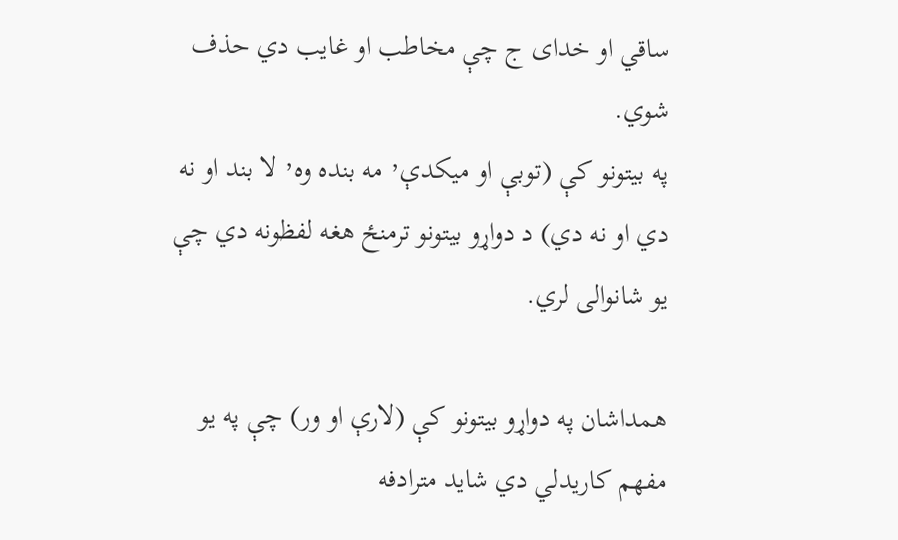ساقي او خدای ج چې مخاطب او غایب دي حذف شوي.
په بیتونو کې (توبې او میکدې٬ مه بنده وه٬ لا بند او نه دي او نه دي) د دواړو بیتونو ترمنځ هغه لفظونه دي چې یو شانوالی لري.

همداشان په دواړو بیتونو کې (لارې او ور) چې په یو مفهم کاریدلي دي شاید مترادفه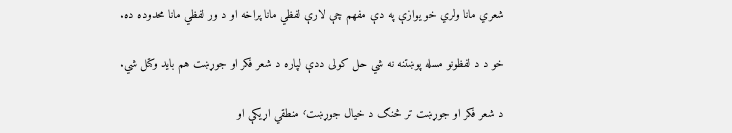شعري مانا ولري خو یوازې په دې مفهم چې لارې لفظي مانا پراخه او د ور لفظي مانا محدوده ده.

خو د د لفظونو مسله پوښتنه نه شي حل کولی ددې لپاره د شعر فکر او جوړښت هم باید وکتل شي.

د شعر فکر او جوړښت تر څنګ د خیال جوړښت٬ منطقي اړیکې او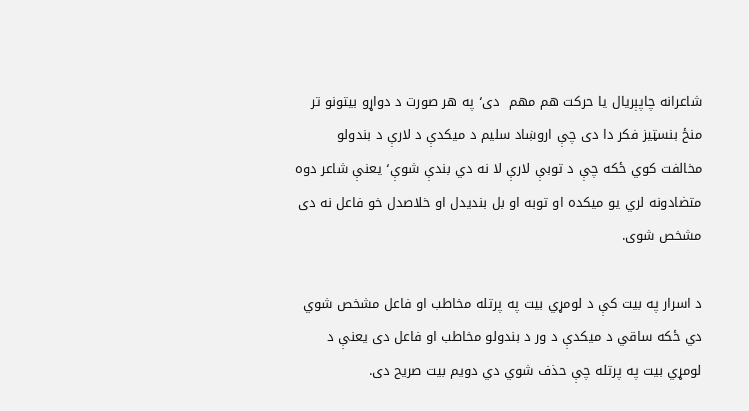شاعرانه چاپېریال یا حرکت هم مهم  دی٬ په هر صورت د دواړو بیتونو تر منځ بنسټیز فکر دا دی چې اروښاد سلیم د میکدې د لارې د بندولو مخالفت کوي ځکه چې د توبې لارې لا نه دي بندې شوې٬ یعنې شاعر دوه متضادونه لري یو میکده او توبه او بل بندیدل او خلاصدل خو فاعل نه دی مشخص شوی.

د اسرار په بیت کې د لومړي بیت په پرتله مخاطب او فاعل مشخص شوي دي ځکه ساقي د میکدې د ور د بندولو مخاطب او فاعل دی یعنې د لومړي بیت په پرتله چې حذف شوي دي دویم بیت صریح دی.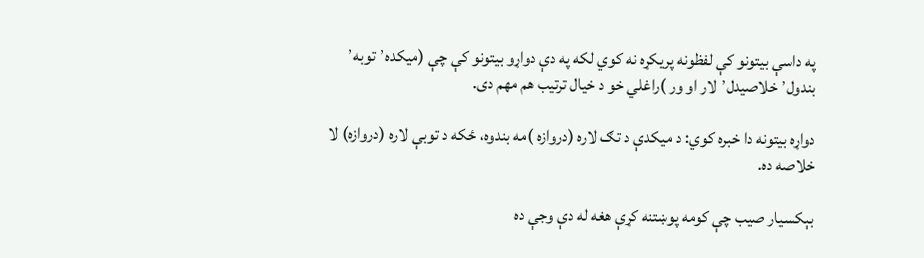په داسې بیتونو کې لفظونه پریکړه نه کوي لکه په دې دواړو بیتونو کې چې (میکده٬ توبه٬ بندول٬ خلاصیدل٬ لار او ور )راغلي خو د خیال ترتیب هم مهم دی.

دواړه بیتونه دا خبره کوي: د میکدې د تګ لاره (دروازه )مه بندوه، ځکه د توبې لاره (دروازه) لا خلاصه ده.

بېکسیار صیب چې کومه پوښتنه کړې هغه له دې وجې ده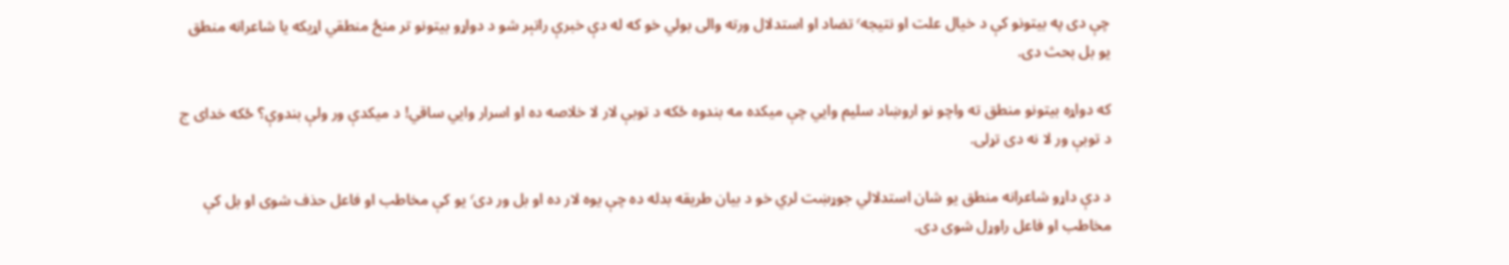چې دی په بیتونو کې د خیال علت او نتیجه٬ تضاد او استدلال ورته والی بولي خو که له دې خبرې راتېر شو د دواړو بیتونو تر منځ منطقي اړیکه یا شاعرانه منطق یو بل بحث دی.

که دواړه بیتونو منطق ته واچو نو اروښاد سلیم وایي چې میکده مه بندوه ځکه د توبې لار لا خلاصه ده او اسرار وایي ساقي! د میکدې ور ولې بندوې؟ ځکه خدای ج د توبې ور لا نه دی تړلی.

د دې داړو شاعرانه منطق یو شان استدلالي جوړښت لري خو د بیان طریقه بدله ده چې یوه لار ده او بل ور دی٬ یو کې مخاطب او فاعل حذف شوی او بل کې مخاطب او فاعل راوړل شوی دی.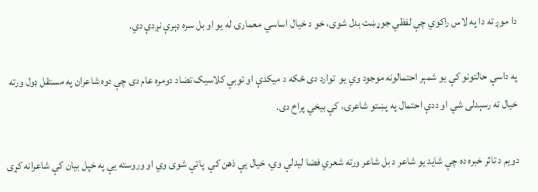دا موږ ته دا په لاس راکوي چې لفظي جوړښت بدل شوی، خو د خیال اساسي معمارۍ له یو او بل سره ډېرې نږدې دي.

په داسې حالتونو کې یو شمېر احتمالونه موجود وي یو  توارد دی ځکه د میکدې او توبې کلاسیک تضاد دومره عام دی چې دوه شاعران په مستقل ډول ورته خیال ته رسېدلی شي او ددې احتمال په پښتو شاعرۍ، کې بیخي پراخ دی.

دویم د تاثر خبره ده چې شاید یو شاعر د بل شاعر ورته شعري فضا لیدلې وي، خیال یې ذهن کې  پاتې شوی وي او وروسته یې په خپل بیان کې شاعرانه کړی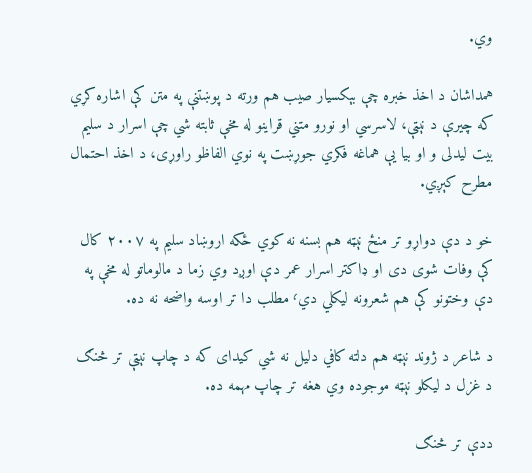وي.

همداشان د اخذ خبره چې بېکسیار صیب هم ورته د پوښتنې په متن کې اشاره کړي که چیرې د نېټې، لاسرسي او نورو متني قراینو له مخې ثابته شي چې اسرار د سلیم بیت لیدلی و او بیا یې هماغه فکري جوړښت په نوي الفاظو راوړی، د اخذ احتمال مطرح کېږي.

خو د دې دواړو تر منځ نېټه هم بسنه نه کوي ځکه اروښاد سلیم په ۲۰۰۷ کال کې وفات شوی دی او ډاکتر اسرار عمر دې اوږد وي زما د مالوماتو له مخې په دې وختونو کې هم شعرونه لیکلي دي٬ مطلب دا تر اوسه واضحه نه ده.

د شاعر د ژوند نېټه هم دلته کافي دلیل نه شي کیدای که د چاپ نېټې تر څنګ د غزل د لیکلو نېټه موجوده وي هغه تر چاپ مهمه ده.

ددې تر څنګ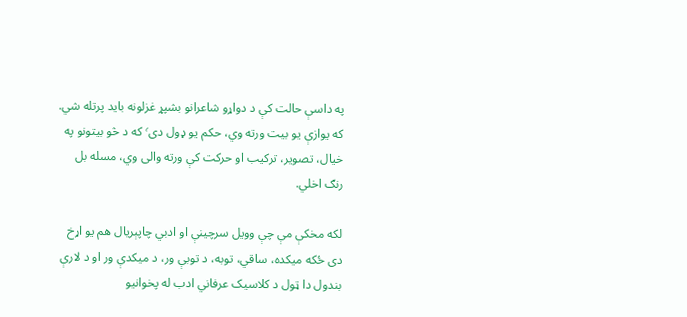په داسې حالت کې د دواړو شاعرانو بشپړ غزلونه باید پرتله شي. که یوازې یو بیت ورته وي، حکم یو ډول دی٬ که د څو بیتونو په خیال، تصویر، ترکیب او حرکت کې ورته‌ والی وي، مسله بل رنګ اخلي.

لکه مخکې مې چې وویل سرچینې او ادبي چاپېریال هم یو اړخ دی ځکه میکده، ساقي، توبه، د توبې ور، د میکدې ور او د لارې بندول دا ټول د کلاسیک عرفاني ادب له پخوانیو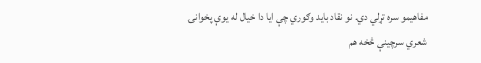مفاهیمو سره تړلي دي. نو نقاد باید وګوري چې ایا دا خیال له یوې پخوانۍ شعري سرچینې څخه هم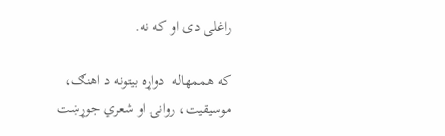راغلی دی او که نه.

که هممهاله  دواړه بیتونه د اهنګ، موسیقیت، روانۍ او شعري جوړښت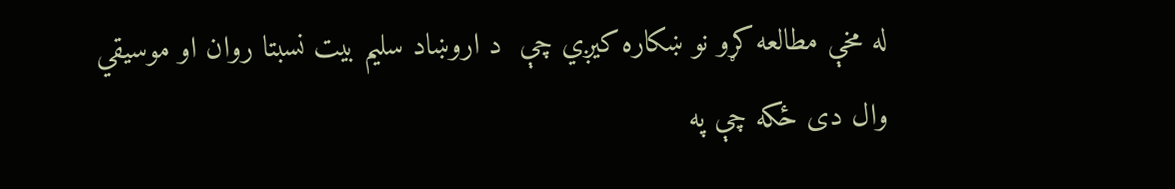له مخې مطالعه کړو نو ښکاره کیږي چې  د اروښاد سلیم بیت نسبتا روان او موسیقي‌ وال دی ځکه چې په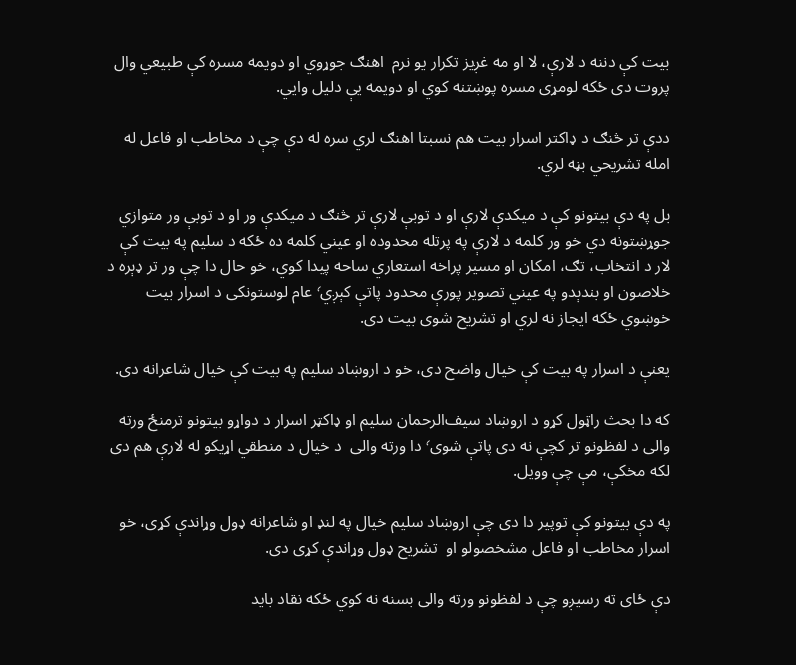بیت کې دننه د لارې، لا او مه غږیز تکرار یو نرم  اهنګ جوړوي او دویمه مسره کې طبیعي وال پروت دی ځکه لومړی مسره پوښتنه کوي او دویمه یې دلیل وایي.

ددې تر څنګ د ډاکتر اسرار بیت هم نسبتا اهنګ لري سره له دې چې د مخاطب او فاعل له امله تشریحي بڼه لري.

بل په دې بیتونو کې د میکدې لارې او د توبې لارې تر څنګ د میکدې ور او د توبې ور متوازي جوړښتونه دي خو ور کلمه د لارې په پرتله محدوده او عیني کلمه ده ځکه د سلیم په بیت کې لار د انتخاب، تګ، امکان او مسیر پراخه استعاري ساحه پیدا کوي، خو حال دا چې ور تر ډېره د خلاصون او بندېدو په عیني تصویر پورې محدود پاتې کېږي٬ عام لوستونکی د اسرار بیت خوښوي ځکه ایجاز نه لري او تشریح شوی بیت دی.

یعنې د اسرار په بیت کې خیال واضح دی، خو د اروښاد سلیم په بیت کې خیال شاعرانه دی.

که دا بحث راټول کړو د اروښاد سیف‌الرحمان سلیم او ډاکټر اسرار د دواړو بیتونو ترمنځ ورته‌ والی د لفظونو تر کچې نه دی پاتې شوی٬ دا ورته والی  د خیال د منطقي اړیکو له لارې هم دی لکه مخکې، مې چې وویل.

په دې بیتونو کې توپیر دا دی چې اروښاد سلیم خیال په لنډ او شاعرانه ډول وړاندې کړی، خو اسرار مخاطب او فاعل مشخصولو او  تشریح ډول وړاندې کړی دی.

دې ځای ته رسیږو چې د لفظونو ورته‌ والی بسنه نه کوي ځکه نقاد باید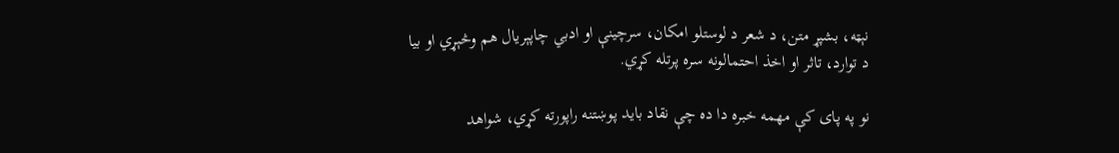نېټه، بشپړ متن، د شعر د لوستلو امکان، سرچینې او ادبي چاپېریال هم وڅېړي او بیا د توارد، تاثر او اخذ احتمالونه سره پرتله کړي.

نو په پای کې مهمه خبره دا ده چې نقاد باید پوښتنه راپورته کړي، شواهد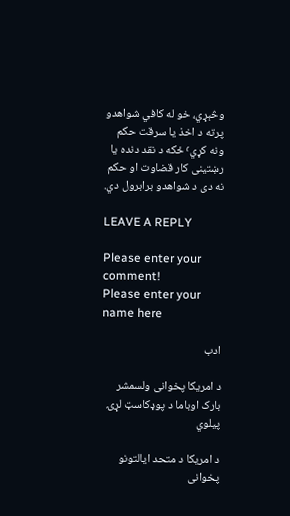وڅېړي، خو له کافي شواهدو پرته د اخذ یا سرقت حکم ونه کړي٬ ځکه د نقد دنده یا رښتینی کار قضاوت او حکم نه دی د شواهدو برابرول دي.

LEAVE A REPLY

Please enter your comment!
Please enter your name here

ادب

د امریکا پخوانی ولسمشر بارک اوباما د پوډکاسټ لړۍ پیلوي

د امریکا د متحد ایالتونو پخوانی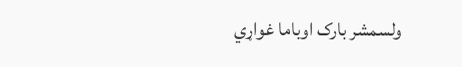ولسمشر بارک اوباما غواړي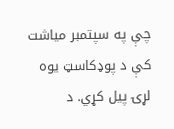چې په سپتمبر میاشت کې د پوډکاسټ یوه لړۍ پيل کړي. د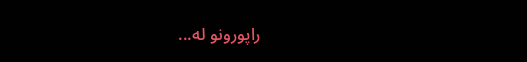راپورونو له...